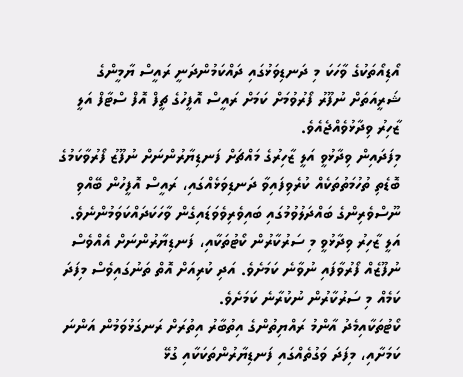އޯޑިއޯތަކުގެ ވާހަކަ މި ދަނޑިވަޅުގައި ދައްކަމުންދަނީ ރައީސް ޔާމީންގެ ޝަރީއަތަށް ނުފޫރު ފޯރުވުމަށް ކަމަށް ރައީސް އޮފީހުގެ ޗީފް އޮފް ސްޓާފް އަލީ ޒާހިރު ވިދާޅުވެއްޖެއެވެ.
މިފަދައިން ވިދާޅުވީ އަލީ ޒާހިރުގެ މައްޗަށް ފަނޑިޔާރުންނަށް ނުފޫޒު ފޯރުވާކަމުގެ ބޮޑެތި ތުހުމަތުތަކެއް ކުރެވިފައިވާ ދަނޑިވަޅެއްގައި، ރައީސް އޮފީހުން ބޭއްވި ނޫސްވެރިންގެ ބައްދަލުވުމުގައި ބައިވެރިވެވަޑައިގެން ވާހަކަދައްކަވަމުންނެވެ. އަލީ ޒާހިރު ވިދާޅުވީ މި ސަރުކާރުން ކޯޓުތަކާއި، ފަނޑިޔާރުންނަށް އެއްވެސް ނުފޫޒެއް ފޯރުވާފައި ނުވާނެ ކަމަށެވެ. އަދި ކުރިއަށް އޮތް ތަނުގައިވެސް މިފަދަ ކަމެއް މި ސަރުކާރުން ނުކުރާނެ ކަމަށެވެ.
ކޯޓުތަކާއިމެދު އާންމު ރައްޔިތުންގެ އިތުބާރު އިތުރަށް ރަނގަޅުވަމުން އަންނަ ކަމަށާއި، މިފަދަ ވަގުތެއްގައި ފަނޑިޔާރުންތަކަކާއި ގުޅޭ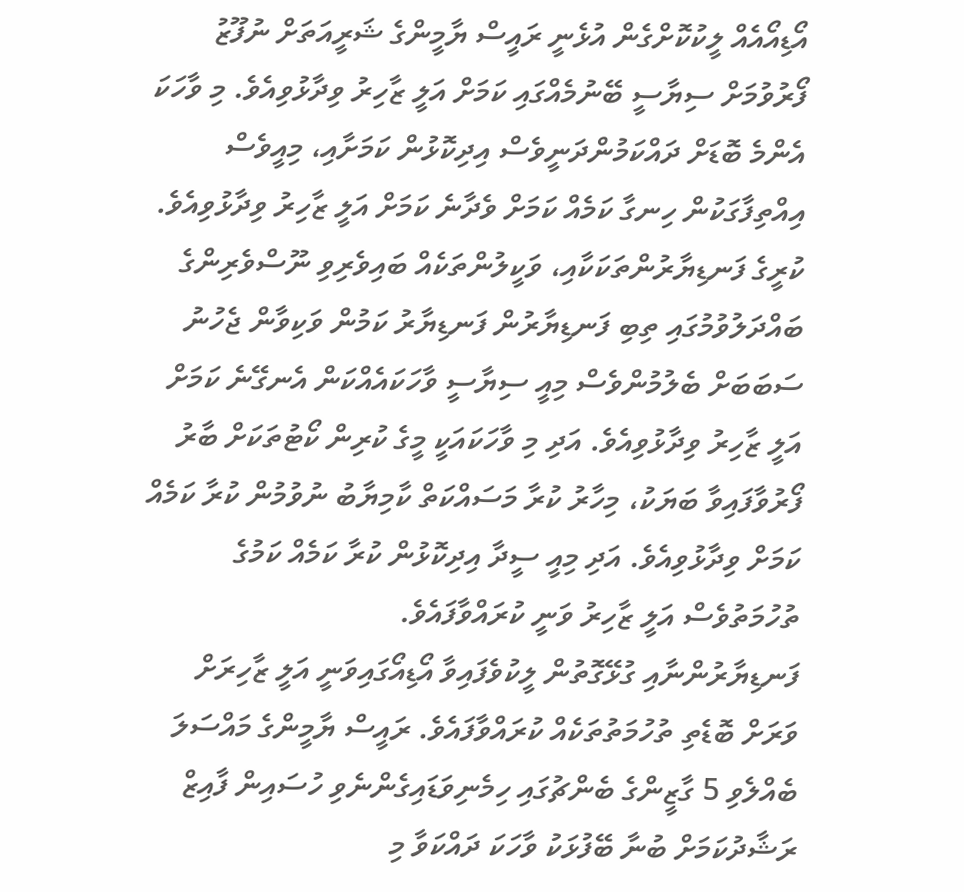އޯޑިއޯއެއް ލީކުކޮށްގެން އުޅެނީ ރައީސް ޔާމީންގެ ޝަރީއަތަށް ނުފޫޒު ފޯރުވުމަށް ސިޔާސީ ބޭނުމެއްގައި ކަމަށް އަލީ ޒާހިރު ވިދާޅުވިއެވެ. މި ވާހަކަ އެންމެ ބޮޑަށް ދައްކަމުންދަނީވެސް އިދިކޮޅުން ކަމަށާއި، މިއީވެސް އިއްތިފާގަކުން ހިނގާ ކަމެއް ކަމަށް ވެދާނެ ކަމަށް އަލީ ޒާހިރު ވިދާޅުވިއެވެ.
ކުރީގެ ފަނޑިޔާރުންތަކަކާއި، ވަކީލުންތަކެއް ބައިވެރިވި ނޫސްވެރިންގެ ބައްދަލުވުމުގައި ތިބި ފަނޑިޔާރުން ފަނޑިޔާރު ކަމުން ވަކިވާން ޖެހުނު ސަބަބަށް ބެލުމުންވެސް މިއީ ސިޔާސީ ވާހަކައެއްކަން އެނގޭނެ ކަމަށް އަލީ ޒާހިރު ވިދާޅުވިއެވެ. އަދި މި ވާހަކައަކީ މީގެ ކުރިން ކޯޓުތަކަށް ބާރު ފޯރުވާފައިވާ ބަޔަކު، މިހާރު ކުރާ މަސައްކަތް ކާމިޔާބު ނުވުމުން ކުރާ ކަމެއް ކަމަށް ވިދާޅުވިއެވެ. އަދި މިއީ ސީދާ އިދިކޮޅުން ކުރާ ކަމެއް ކަމުގެ ތުހުމަތުވެސް އަލީ ޒާހިރު ވަނީ ކުރައްވާފައެވެ.
ފަނޑިޔާރުންނާއި ގުޅޭގޮތުން ލީކުވެފައިވާ އޯޑިއޯގައިވަނީ އަލީ ޒާހިރަށް ވަރަށް ބޮޑެތި ތުހުމަތުތަކެއް ކުރައްވާފައެވެ. ރައީސް ޔާމީންގެ މައްސަލަ ބެއްލެވި 5 ގާޒީންގެ ބެންޗުގައި ހިމެނިވަޑައިގެންނެވި ހުސައިން ފާއިޒް ރަޝާދުކަމަށް ބުނާ ބޭފުޅަކު ވާހަކަ ދައްކަވާ މި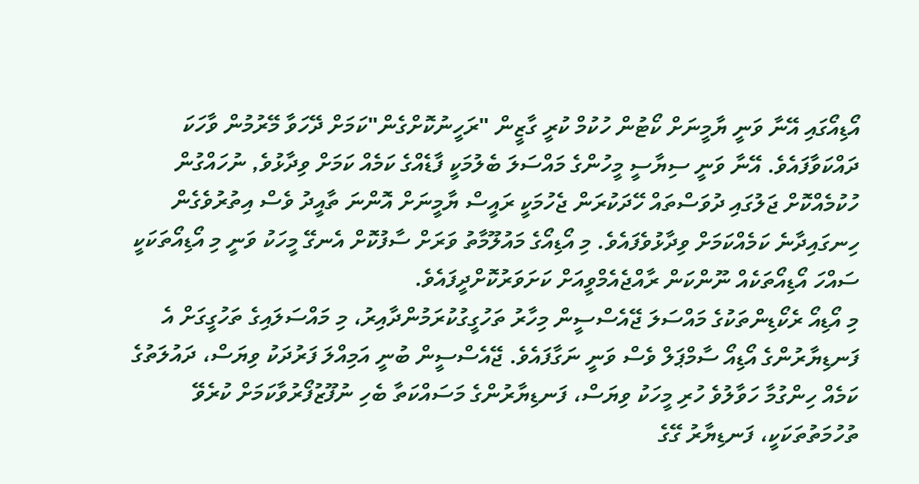އޯޑިއޯގައި އޭނާ ވަނީ ޔާމީނަށް ކޯޓުން ހުކުމް ކުރީ ގާޒީން "ރަހީނުކޮށްގެން"ކަމަށް ދޭހަވާ މޭރުމުން ވާހަކަ ދައްކަވާފައެވެ. އޭނާ ވަނީ ސިޔާސީ މީހުންގެ މައްސަލަ ބެލުމަކީ ފާޑެއްގެ ކަމެއް ކަމަށް ވިދާޅުވެ, ނުހައްގުން ހުކުމެއްކޮށް ޖަލުގައި ދުވަސްތައް ހޭދަކުރަން ޖެހުމަކީ ރައީސް ޔާމީނަށް އޮންނަ ތާއީދު ވެސް އިތުރުވެގެން ހިނގައިދާނެ ކަމެއްކަމަށް ވިދާޅުވެފައެވެ. މި އޯޑިއޯގެ މައުލޫމާތު ވަރަށް ސާފުކޮށް އެނގޭ މީހަކު ވަނީ މި އޯޑިއޯތަކަކީ ސައްހަ އޯޑިއޯތަކެއް ނޫންކަން ރާއްޖެއެމްވީއަށް ކަށަވަރުކޮށްދީފައެވެ.
މި އޯޑިއޯ ރެކޯޑިންތަކުގެ މައްސަލަ ޖޭއެސްސީން މިހާރު ތަހުގީގުކުރަމުންދާއިރު، މި މައްސަލައިގެ ތަހުގީގަށް އެ ފަނޑިޔާރުންގެ އޯޑިއޯ ސާމްޕަލް ވެސް ވަނީ ނަގާފައެވެ. ޖޭއެސްސީން ބުނީ އަމިއްލަ ފަރުދަކު ވިޔަސް، ދައުލަތުގެ ކަމެއް ހިންގުމާ ހަވާލުވެ ހުރި މީހަކު ވިޔަސް، ފަނޑިޔާރުންގެ މަސައްކަތާ ބެހި ނުފޫޒުފޯރުވާކަމަށް ކުރެވޭ ތުހުމަތުތަކަކީ، ފަނޑިޔާރު ގޭގެ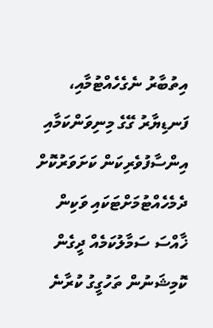އިތުބާރު ނެގެހެއްޓުމާއި، ފަނޑިޔާރު ގޭގެ މިނިވަންކަމާއި އިންސާފުވެރިކަން ކަށަވަރުކޮށް ދެމެހެއްޓުމަށްޓަކައި ވަކިން ޚާއްސަ ސަމާލުކަމެއް ދީގެން ކޮމިޝަނުން ތަހުގީގު ކުރާނެ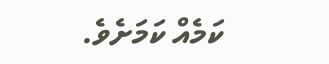ކަމެއް ކަމަށެވެ.